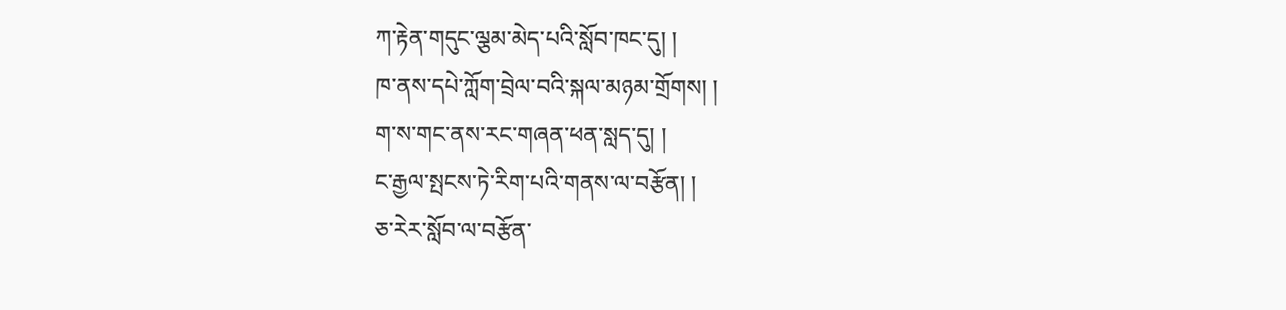ཀ་རྟེན་གདུང་ལྕམ་མེད་པའི་སློབ་ཁང་དུ། །
ཁ་ནས་དཔེ་ཀློག་བྲེལ་བའི་སྐལ་མཉམ་གྲོགས། །
ག་ས་གང་ནས་རང་གཞན་ཕན་སླད་དུ། །
ང་རྒྱལ་སྤངས་ཏེ་རིག་པའི་གནས་ལ་བརྩོན། །
ཅ་རེར་སློབ་ལ་བརྩོན་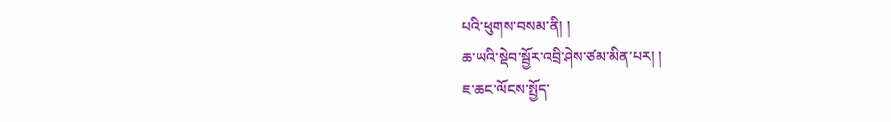པའི་ཕུགས་བསམ་ནི། །
ཆ་ཡའི་སྡེབ་སྦྱོར་འབྲི་ཤེས་ཙམ་མིན་པར། །
ཇ་ཆང་ལོངས་སྤྱོད་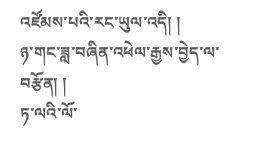འཛོམས་པའི་རང་ཡུལ་འདི། །
ཉ་གང་ཟླ་བཞིན་འཕེལ་རྒྱས་བྱེད་ལ་བརྩོན། །
ཏ་ལའི་ལོ་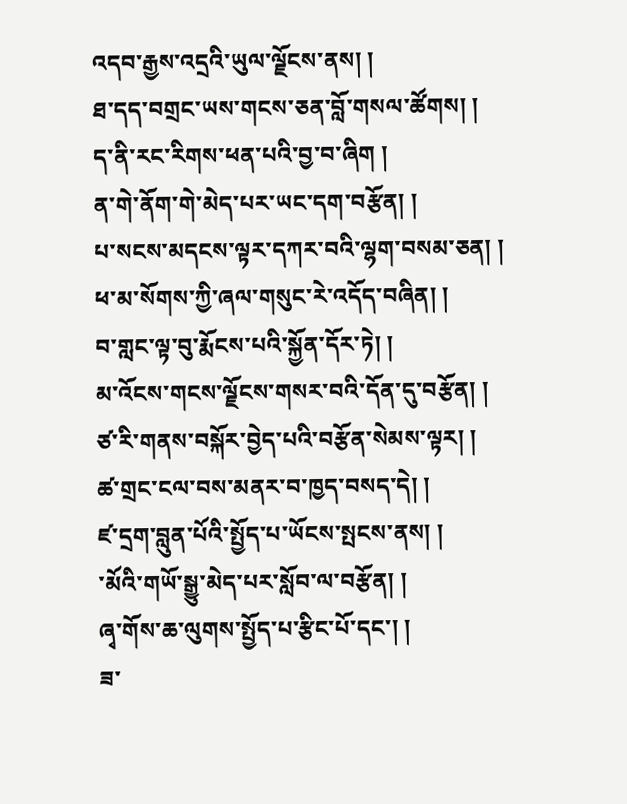འདབ་རྒྱས་འདྲའི་ཡུལ་ལྗོངས་ནས། །
ཐ་དད་བགྲང་ཡས་གངས་ཅན་བློ་གསལ་ཚོགས། །
ད་ནི་རང་རིགས་ཕན་པའི་བྱ་བ་ཞིག །
ན་གེ་ནོག་གེ་མེད་པར་ཡང་དག་བརྩོན། །
པ་སངས་མདངས་ལྟར་དཀར་བའི་ལྷག་བསམ་ཅན། །
ཕ་མ་སོགས་ཀྱི་ཞལ་གསུང་རེ་འདོད་བཞིན། །
བ་གླང་ལྟ་བུ་རྨོངས་པའི་སྐྱོན་དོར་ཏེ། །
མ་འོངས་གངས་ལྗོངས་གསར་བའི་དོན་དུ་བརྩོན། །
ཙ་རི་གནས་བསྐོར་བྱེད་པའི་བརྩོན་སེམས་ལྟར། །
ཚ་གྲང་ངལ་བས་མནར་བ་ཁྱད་བསད་དེ། །
ཛ་དྲག་བླུན་པོའི་སྤྱོད་པ་ཡོངས་སྤངས་ནས། །
་མོའི་གཡོ་སྒྱུ་མེད་པར་སློབ་ལ་བརྩོན། །
ཞྭ་གོས་ཆ་ལུགས་སྤྱོད་པ་རྩིང་པོ་དང་། །
ཟ་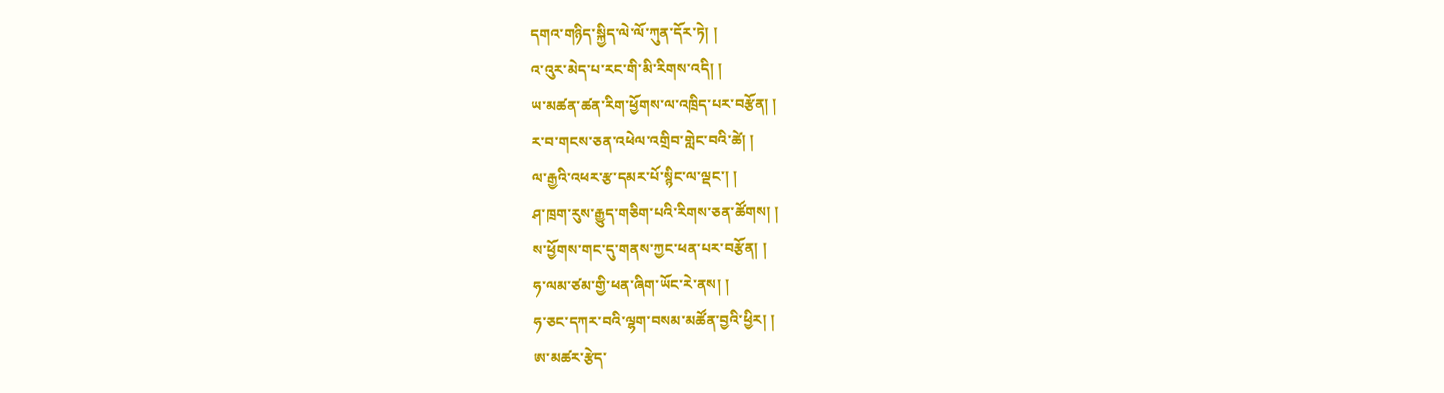དགའ་གཉིད་སྐྱིད་ལེ་ལོ་ཀུན་དོར་ཏེ། །
འ་འུར་མེད་པ་རང་གི་མི་རིགས་འདི། །
ཡ་མཚན་ཚན་རིག་ཕྱོགས་ལ་འཁྲིད་པར་བརྩོན། །
ར་བ་གངས་ཅན་འཕེལ་འགྲིབ་གླེང་བའི་ཚེ། །
ལ་རྒྱའི་འཕར་རྩ་དམར་པོ་སྙིང་ལ་ལྡང་། །
ཤ་ཁྲག་རུས་རྒྱུད་གཅིག་པའི་རིགས་ཅན་ཚོགས། །
ས་ཕྱོགས་གང་དུ་གནས་ཀྱང་ཕན་པར་བརྩོན། །
ཧ་ལམ་ཙམ་གྱི་ཕན་ཞིག་ཡོང་རེ་ནས། །
ཧ་ཅང་དཀར་བའི་ལྷག་བསམ་མཚོན་བྱའི་ཕྱིར། །
ཨ་མཚར་རྩེད་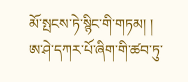མོ་སྤངས་ཏེ་སྙིང་གི་གཏམ། །
ཨ་ཤེ་དཀར་པོ་ཞིག་གི་ཚབ་ཏུ་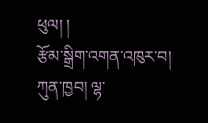ཕུལ། །
རྩོམ་སྒྲིག་འགན་འཁུར་བ། ཀུན་ཁྱབ། ལྷ་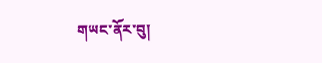གཡང་ནོར་བུ།